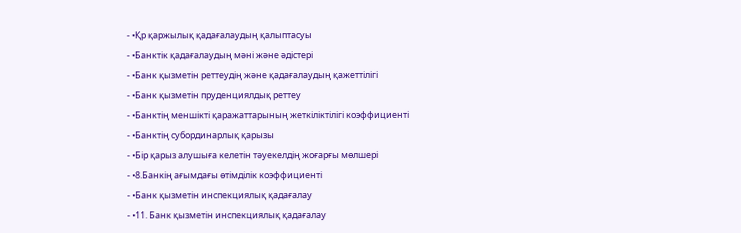- •Қр қаржылық қадағалаудың қалыптасуы
- •Банктік қадағалаудың мәні және әдістері
- •Банк қызметін реттеудің және қадағалаудың қажеттілігі
- •Банк қызметін пруденциялдық реттеу
- •Банктің меншікті қаражаттарының жеткіліктілігі коэффициенті
- •Банктің субординарлық қарызы
- •Бір қарыз алушыға келетін тәуекелдің жоғарғы мөлшері
- •8.Банкің ағымдағы өтімділік коэффициенті
- •Банк қызметін инспекциялық қадағалау
- •11. Банк қызметін инспекциялық қадағалау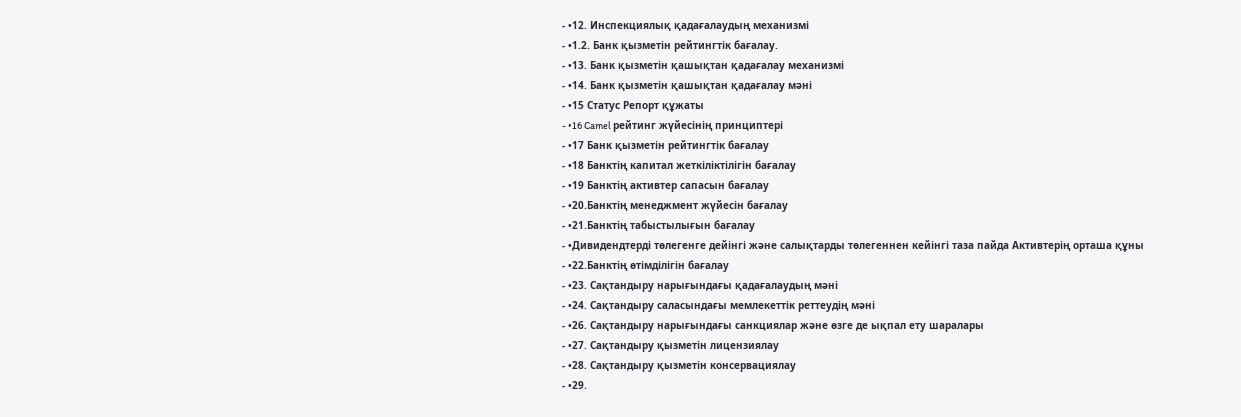- •12. Инспекциялық қадағалаудың механизмі
- •1.2. Банк қызметін рейтингтік бағалау.
- •13. Банк қызметін қашықтан қадағалау механизмі
- •14. Банк қызметін қашықтан қадағалау мәні
- •15 Статус Репорт құжаты
- •16 Camel рейтинг жүйесінің принциптері
- •17 Банк қызметін рейтингтік бағалау
- •18 Банктің капитал жеткіліктілігін бағалау
- •19 Банктің активтер сапасын бағалау
- •20.Банктің менеджмент жүйесін бағалау
- •21.Банктің табыстылығын бағалау
- •Дивидендтерді төлегенге дейінгі және салықтарды төлегеннен кейінгі таза пайда Активтерің орташа құны
- •22.Банктің өтімділігін бағалау
- •23. Сақтандыру нарығындағы қадағалаудың мәні
- •24. Сақтандыру саласындағы мемлекеттiк реттеудiң мәні
- •26. Сақтандыру нарығындағы cанкциялар және өзге де ықпал ету шаралары
- •27. Сақтандыру қызметін лицензиялау
- •28. Сақтандыру қызметін консервациялау
- •29.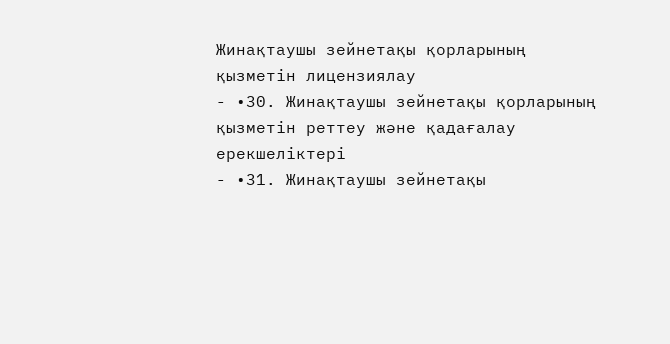Жинақтаушы зейнетақы қорларының қызметін лицензиялау
- •30. Жинақтаушы зейнетақы қорларының қызметін реттеу және қадағалау ерекшеліктері
- •31. Жинақтаушы зейнетақы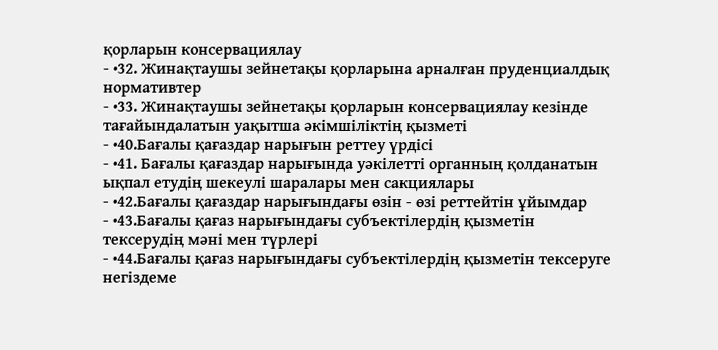қорларын консервациялау
- •32. Жинақтаушы зейнетақы қорларына арналған пруденциалдық нормативтер
- •33. Жинақтаушы зейнетақы қорларын консервациялау кезінде тағайындалатын уақытша әкімшіліктің қызметі
- •40.Бағалы қағаздар нарығын реттеу үрдісі
- •41. Бағалы қағаздар нарығында уәкілетті органның қолданатын ықпал етудің шекеулі шаралары мен сакциялары
- •42.Бағалы қағаздар нарығындағы өзін - өзі реттейтін ұйымдар
- •43.Бағалы қағаз нарығындағы субъектілердің қызметін тексерудің мәні мен түрлері
- •44.Бағалы қағаз нарығындағы субъектілердің қызметін тексеруге негіздеме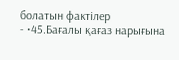болатын фактілер
- •45.Бағалы қағаз нарығына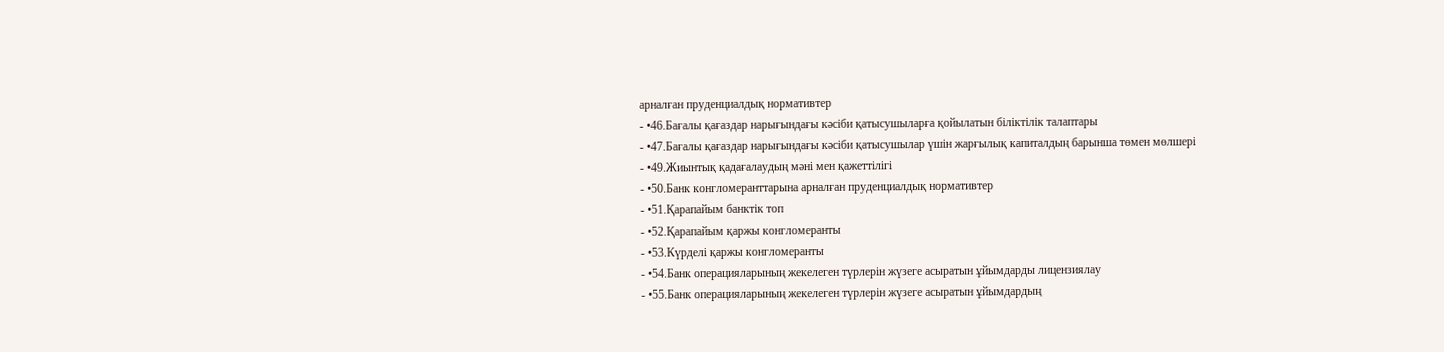арналған пруденциалдық нормативтер
- •46.Бағалы қағаздар нарығындағы кәсіби қатысушыларға қойылатын біліктілік талаптары
- •47.Бағалы қағаздар нарығындағы кәсіби қатысушылар үшін жарғылық капиталдың барынша төмен мөлшері
- •49.Жиынтық қадағалаудың мәні мен қажеттілігі
- •50.Банк конгломеранттарына арналған пруденциалдық нормативтер
- •51.Қарапайым банктік топ
- •52.Қарапайым қаржы конгломеранты
- •53.Күрделі қаржы конгломеранты
- •54.Банк операцияларының жекелеген түрлерін жүзеге асыратын ұйымдарды лицензиялау
- •55.Банк операцияларының жекелеген түрлерін жүзеге асыратын ұйымдардың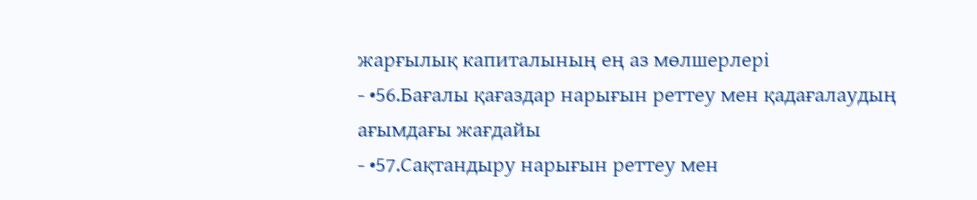жарғылық капиталының ең аз мөлшерлері
- •56.Бағалы қағаздар нарығын реттеу мен қадағалаудың ағымдағы жағдайы
- •57.Сақтандыру нарығын реттеу мен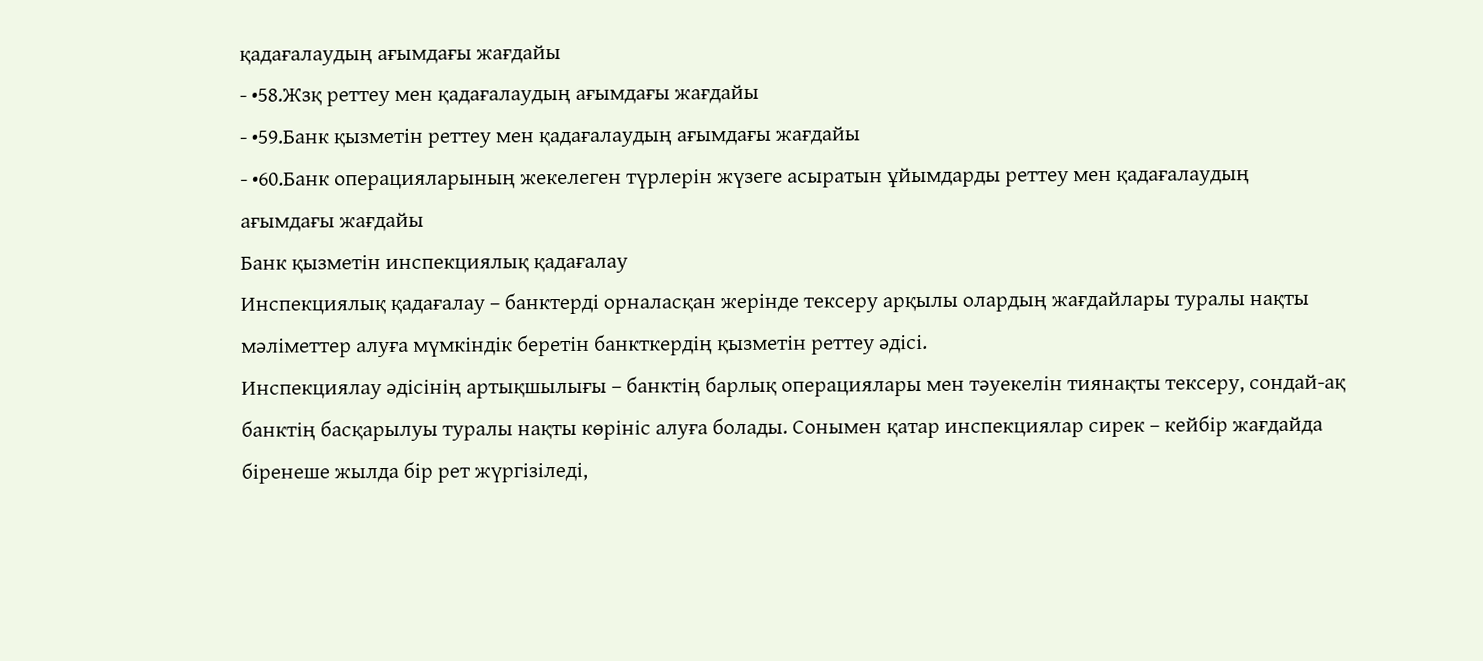қадағалаудың ағымдағы жағдайы
- •58.Жзқ реттеу мен қадағалаудың ағымдағы жағдайы
- •59.Банк қызметін реттеу мен қадағалаудың ағымдағы жағдайы
- •60.Банк операцияларының жекелеген түрлерін жүзеге асыратын ұйымдарды реттеу мен қадағалаудың ағымдағы жағдайы
Банк қызметін инспекциялық қадағалау
Инспекциялық қадағалау – банктерді орналасқан жерінде тексеру арқылы олардың жағдайлары туралы нақты мәліметтер алуға мүмкіндік беретін банкткердің қызметін реттеу әдісі.
Инспекциялау әдісінің артықшылығы – банктің барлық операциялары мен тәуекелін тиянақты тексеру, сондай-ақ банктің басқарылуы туралы нақты көрініс алуға болады. Сонымен қатар инспекциялар сирек – кейбір жағдайда біренеше жылда бір рет жүргізіледі,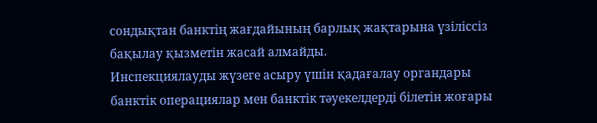сондықтан банктің жағдайының барлық жақтарына үзіліссіз бақылау қызметін жасай алмайды.
Инспекциялауды жүзеге асыру үшін қадағалау органдары банктік операциялар мен банктік тәуекелдерді білетін жоғары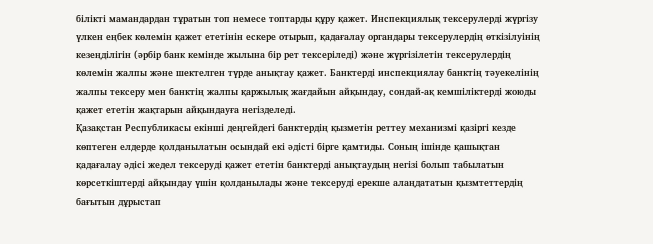білікті мамандардан тұратын топ немесе топтарды құру қажет. Инспекциялық тексерулерді жүргізу үлкен еңбек көлемін қажет ететінін ескере отырып, қадағалау органдары тексерулердің өткізілуінің кезеңділігін (әрбір банк кемінде жылына бір рет тексеріледі) және жүргізілетін тексерулердің көлемін жалпы және шектелген түрде анықтау қажет. Банктерді инспекциялау банктің тәуекелінің жалпы тексеру мен банктің жалпы қаржылық жағдайын айқындау, сондай-ақ кемшіліктерді жоюды қажет ететін жақтарын айқындауға негізделеді.
Қазақстан Республикасы екінші деңгейдегі банктердің қызметін реттеу механизмі қазіргі кезде көптеген елдерде қолданылатын осындай екі әдісті бірге қамтиды. Соның ішінде қашықтан қадағалау әдісі жедел тексеруді қажет ететін банктерді анықтаудың негізі болып табылатын көрсеткіштерді айқындау үшін қолданылады және тексеруді ерекше алаңдататын қызмтеттердің бағытын дұрыстап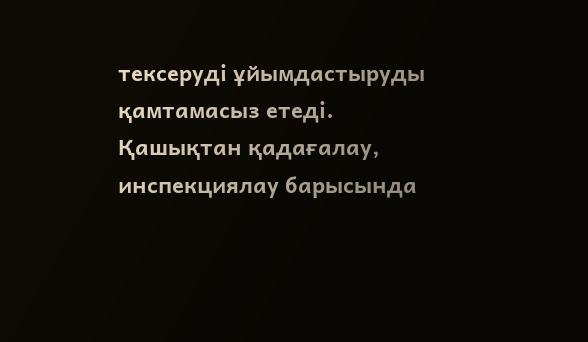тексеруді ұйымдастыруды қамтамасыз етеді. Қашықтан қадағалау, инспекциялау барысында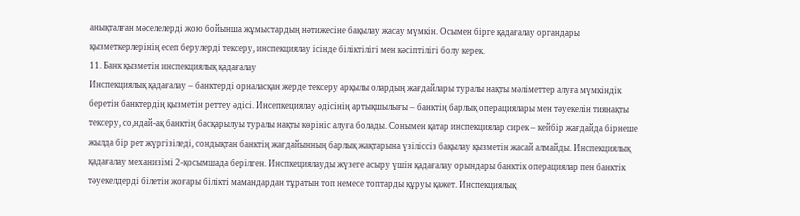анықталған мәселелерді жою бойынша жұмыстардың нәтижесіне бақылау жасау мүмкін. Осымен бірге қадағалау органдары қызметкерлерінің есеп берулерді тексеру, инспекциялау ісінде біліктілігі мен кәсіптілігі болу керек.
11. Банк қызметін инспекциялық қадағалау
Инспекциялық қадағалау – банктерді орналасқан жерде тексеру арқылы олардың жағдайлары туралы нақты мәліметтер алуға мүмкіндік беретін банктердің қызметін реттеу әдісі. Инсепкециялау әдісінің артықшылығы – банктің барлық операциялары мен тәуекелін тиянақты тексеру, со,ндай-ақ банктің басқарылуы туралы нақты көрініс алуға болады. Сонымен қатар инспекциялар сирек – кейбір жағдайда бірнеше жылда бір рет жүргізіледі, сондықтан банктің жағдайынның барлық жақтарына үзіліссіз бақылау қызметін жасай алмайды. Инспекциялық қадағалау механизімі 2-қосымшада берілген. Инспкециялауды жүзеге асыру үшін қадағалау орындары банктік операциялар пен банктік тәуекелдерді білетін жоғары білікті мамандардан тұратын топ немесе топтарды құруы қажет. Инспекциялық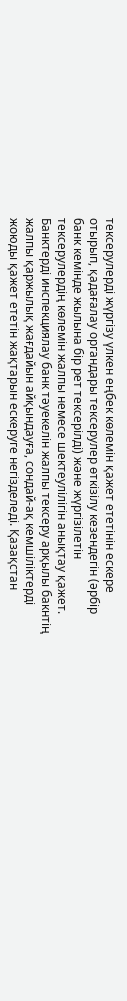тексерулерді жүргізу үлкен еңбек көлемін қажет ететінін ескере отырып, қадағалау органдары тексерулер өткізілу кезендегін (әрбір банк кемінде жылына бір рет тексерілді) және жүргізілетін тексерулердің көлемін жалпы немесе шектеулілігін анықтау қажет. Банктерді инспекциялау банк тәуекелін жалпы тексеру арқылы бакнтің жалпы қаржылық жағдайын айқындауға, сондай-ақ кемшіліктерді жоюды қажет ететін жақтарын ескеруге негізделеді. Қазақстан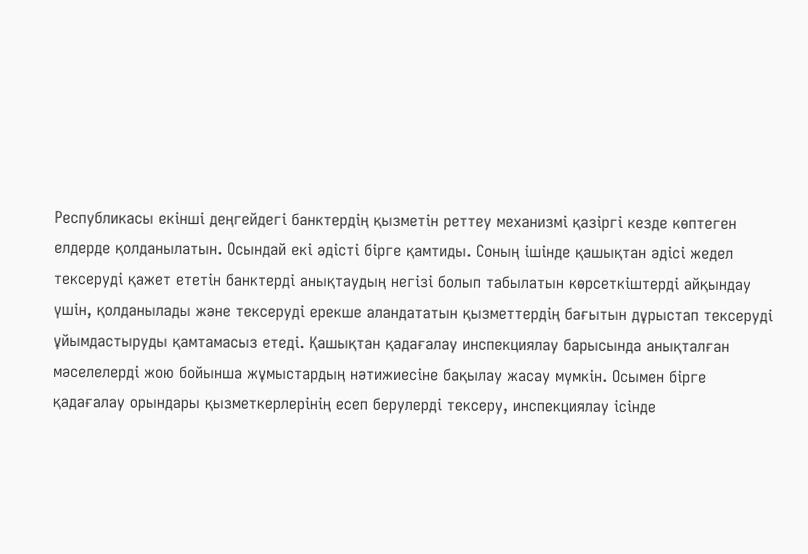Республикасы екінші деңгейдегі банктердің қызметін реттеу механизмі қазіргі кезде көптеген елдерде қолданылатын. Осындай екі әдісті бірге қамтиды. Соның ішінде қашықтан әдісі жедел тексеруді қажет ететін банктерді анықтаудың негізі болып табылатын көрсеткіштерді айқындау үшін, қолданылады және тексеруді ерекше аландататын қызметтердің бағытын дұрыстап тексеруді ұйымдастыруды қамтамасыз етеді. Қашықтан қадағалау инспекциялау барысында анықталған мәселелерді жою бойынша жұмыстардың нәтижиесіне бақылау жасау мүмкін. Осымен бірге қадағалау орындары қызметкерлерінің есеп берулерді тексеру, инспекциялау ісінде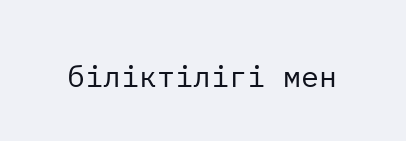біліктілігі мен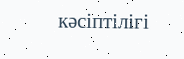кәсіптілігі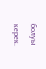болуы керек.